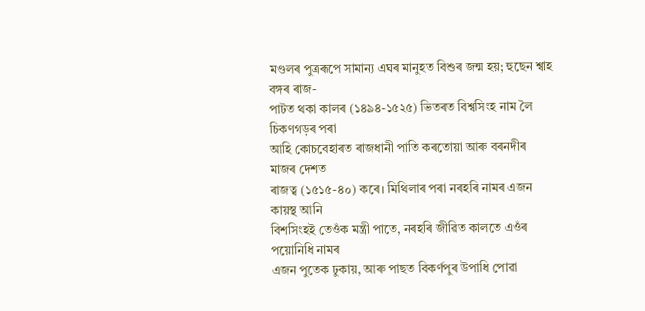মণ্ডলৰ পুত্ৰৰূপে সামান্য এঘৰ মানুহত বিশুৰ জন্ম হয়; হুছেন শ্বাহ বঙ্গৰ ৰাজ-
পাটত থকা কালৰ (১৪৯৪-১৫২৫) ভিতৰত বিশ্বসিংহ নাম লৈ চিকণগড়ৰ পৰা
আহি কোচবেহাৰত ৰাজধানী পাতি কৰতোয়া আৰু বৰনদীৰ মাজৰ দেশত
ৰাজত্ব (১৫১৫-৪০) কৰে। মিথিলাৰ পৰা নৰহৰি নামৰ এজন কায়স্থ আনি
বিশসিংহই তেওঁক মন্ত্ৰী পাতে, নৰহৰি জীৱিত কালতে এওঁৰ পয়োনিধি নামৰ
এজন পুতেক ঢুকায়, আৰু পাছত বিকৰ্ণপুৰ উপাধি পোৱা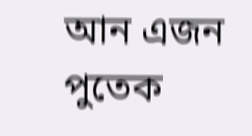আন এজন পুতেক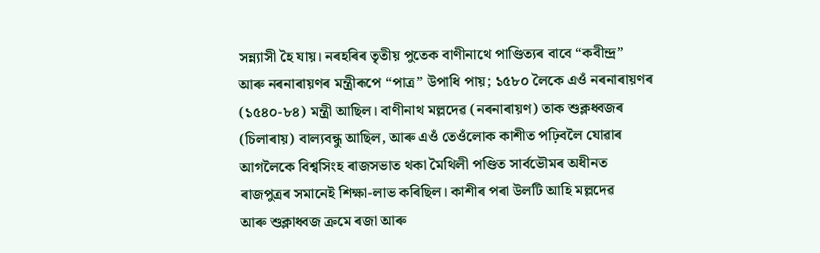সন্ন্যাসী হৈ যায়। নৰহৰিৰ তৃতীয় পুতেক বাণীনাথে পাণ্ডিত্যৰ বাবে “কবীন্দ্ৰ”
আৰু নৰনাৰায়ণৰ মন্ত্ৰীৰূপে “পাত্ৰ” উপাধি পায়; ১৫৮০ লৈকে এওঁ নৰনাৰায়ণৰ
(১৫৪০-৮৪) মন্ত্ৰী আছিল। বাণীনাথ মল্লদেৱ (নৰনাৰায়ণ) তাক শুক্লধ্বজৰ
(চিলাৰায়) বাল্যবন্ধু আছিল, আৰু এওঁ তেওঁলোক কাশীত পঢ়িবলৈ যোৱাৰ
আগলৈকে বিশ্বসিংহ ৰাজসভাত থকা মৈথিলী পণ্ডিত সাৰ্বভৌমৰ অধীনত
ৰাজপুত্ৰৰ সমানেই শিক্ষা-লাভ কৰিছিল। কাশীৰ পৰা উলটি আহি মল্লদেৱ
আৰু শুক্লাধ্বজ ক্ৰমে ৰজা আৰু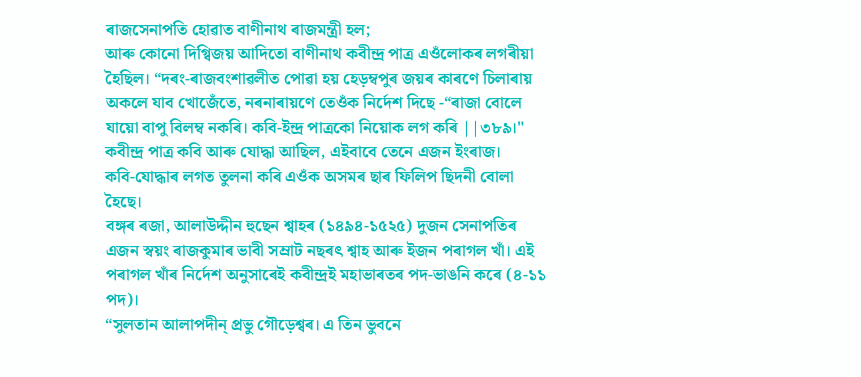ৰাজসেনাপতি হোৱাত বাণীনাথ ৰাজমন্ত্ৰী হল;
আৰু কোনো দিগ্বিজয় আদিতো বাণীনাথ কবীন্দ্ৰ পাত্ৰ এওঁলোকৰ লগৰীয়া
হৈছিল। “দৰং-ৰাজবংশাৱলীত পোৱা হয় হেড়ম্বপুৰ জয়ৰ কাৰণে চিলাৰায়
অকলে যাব খোজেঁতে, নৰনাৰায়ণে তেওঁক নিৰ্দেশ দিছে -“ৰাজা বোলে
যায়ো বাপু বিলম্ব নকৰি। কবি-ইন্দ্ৰ পাত্ৰকো নিয়োক লগ কৰি ||৩৮৯।"
কবীন্দ্ৰ পাত্ৰ কবি আৰু যোদ্ধা আছিল, এইবাবে তেনে এজন ইংৰাজ।
কবি-যোদ্ধাৰ লগত তুলনা কৰি এওঁক অসমৰ ছাৰ ফিলিপ ছিদনী বোলা
হৈছে।
বঙ্গৰ ৰজা, আলাউদ্দীন হুছেন শ্বাহৰ (১৪৯৪-১৫২৫) দুজন সেনাপতিৰ এজন স্বয়ং ৰাজকুমাৰ ভাবী সম্ৰাট নছৰৎ শ্বাহ আৰু ইজন পৰাগল খাঁ। এই পৰাগল খাঁৰ নিৰ্দেশ অনুসাৰেই কবীন্দ্ৰই মহাভাৰতৰ পদ-ভাঙনি কৰে (৪-১১ পদ)।
“সুলতান আলাপদীন্ প্ৰভু গৌড়েশ্বৰ। এ তিন ভুবনে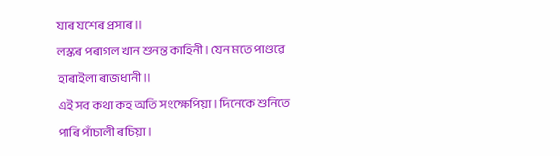যাৰ যশেৰ প্ৰসাৰ॥
লস্কৰ পৰাগল খান শুনন্ত কাহিনী। যেন মতে পাণ্ডৱে হাৰাইলা ৰাজধানী॥
এই সব কথা কহ অতি সংক্ষেপিয়া। দিনেকে শুনিতে পাৰি পাঁচালী ৰচিয়া।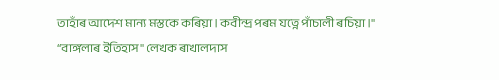তাহাঁৰ আদেশ মান্য মস্তকে কৰিয়া। কবীন্দ্ৰ পৰম যত্নে পাঁচালী ৰচিয়া।"
“বাঙ্গলাৰ ইতিহাস" লেখক ৰাখালদাস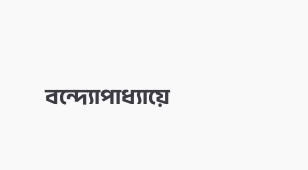বন্দ্যোপাধ্যায়ে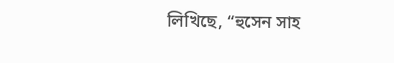লিখিছে, “হুসেন সাহ